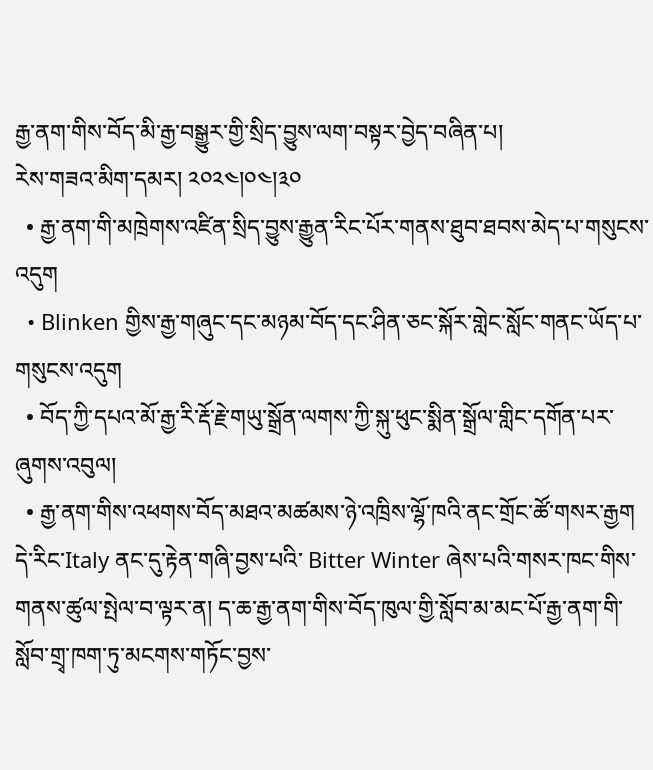རྒྱ་ནག་གིས་བོད་མི་རྒྱ་བསྒྱུར་གྱི་སྲིད་བྱུས་ལག་བསྟར་བྱེད་བཞིན་པ།
རེས་གཟའ་མིག་དམར། ༢༠༢༤།༠༤།༣༠
  • རྒྱ་ནག་གི་མཁྲེགས་འཛིན་སྲིད་བྱུས་རྒྱུན་རིང་པོར་གནས་ཐུབ་ཐབས་མེད་པ་གསུངས་འདུག
  • Blinken གྱིས་རྒྱ་གཞུང་དང་མཉམ་བོད་དང་ཤིན་ཅང་སྐོར་གླེང་སློང་གནང་ཡོད་པ་གསུངས་འདུག
  • བོད་ཀྱི་དཔའ་མོ་རྒྱ་རི་རྡོ་རྗེ་གཡུ་སྒྲོན་ལགས་ཀྱི་སྐུ་ཕུང་སྨིན་སྒྲོལ་གླིང་དགོན་པར་ཞུགས་འབུལ།
  • རྒྱ་ནག་གིས་འཕགས་བོད་མཐའ་མཚམས་ཉེ་འཁྲིས་ལྷོ་ཁའི་ནང་གྲོང་ཚོ་གསར་རྒྱག
དེ་རིང་Italy ནང་དུ་རྟེན་གཞི་བྱས་པའི་ Bitter Winter ཞེས་པའི་གསར་ཁང་གིས་གནས་ཚུལ་སྤེལ་བ་ལྟར་ན། ད་ཆ་རྒྱ་ནག་གིས་བོད་ཁུལ་གྱི་སློབ་མ་མང་པོ་རྒྱ་ནག་གི་སློབ་གྲྭ་ཁག་ཏུ་མངགས་གཏོང་བྱས་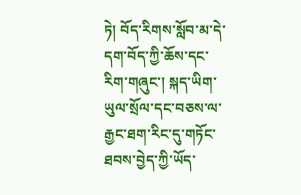ཏེ། བོད་རིགས་སློབ་མ་དེ་དག་བོད་ཀྱི་ཆོས་དང་རིག་གཞུང་། སྐད་ཡིག་ཡུལ་སྲོལ་དང་བཅས་ལ་རྒྱང་ཐག་རིང་དུ་གཏོང་ཐབས་བྱེད་ཀྱི་ཡོད་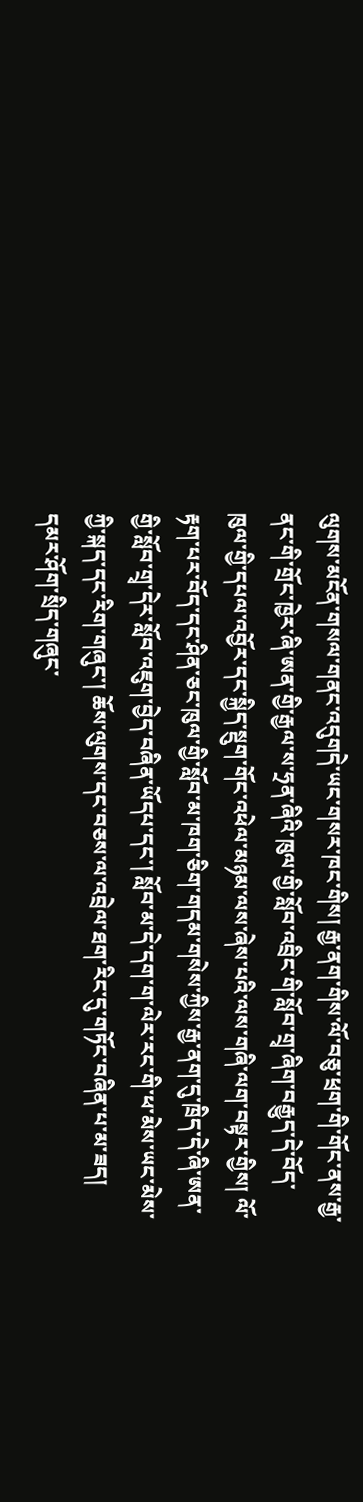ལུགས་མངོན་གསལ་གནང་འདུགདེ་ཡང་གསར་ཁང་གིས། རྒྱ་ནག་གིས་ལོ་བཅུ་ཕྲག་གི་གོང་ནས་རྒྱ་ནང་གི་གྲོང་ཁྱེར་ཞི་ཨན་གྱི་རྒྱལ་ས་ཧྲན་ཞིའི་ཁུལ་གྱི་སློབ་འབྲིང་གི་སློབ་གྲྭ་ཞིག་བརྒྱུད་དེ་བོད་ཁུལ་གྱི་དཔལ་འབྱོར་དང་སྐྱིད་སྡུག་གོང་འཕེལ་མཉམ་ལས་ཞེས་པའི་ལས་གཞི་ལག་བསྟར་གྱིས། ལོ་རྟག་པར་བོད་དང་ཤིན་ཅང་ཁུལ་གྱི་སློབ་མ་ཁག་ཅིག་གདམ་གསེས་ཀྱིས་རྒྱ་ནག་དུ་ཁྲིད་དེ་ཞི་ཨན་གྱི་སློབ་གྲྭ་དེར་སློབ་འཇུག་བྱེད་བཞིན་ཡོདཔ་དང་། སློབ་མ་དེ་དག་ག་ལེར་རང་གི་ཕ་མེས་ཡང་མེས་ཀྱི་སྐད་དང་རིག་གཞུང་། ཆོས་ལུགས་དང་བཅས་ལ་འབྲེལ་ཐག་རིང་དུ་གཏོང་བཞིན་པ་མ་ཟད། དམར་ཤོག་སྲིད་གཞུང་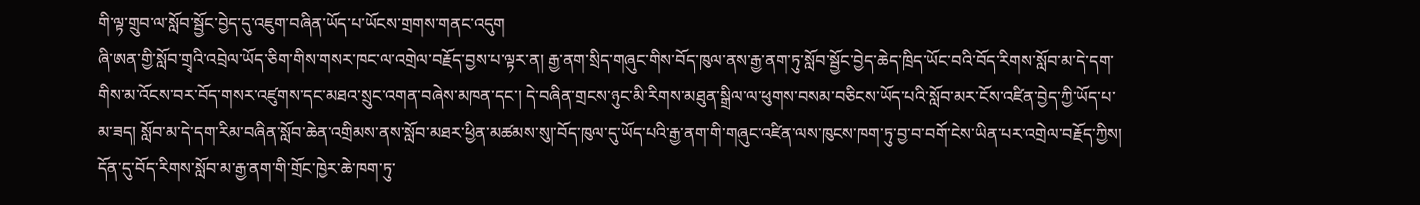གི་ལྟ་གྲུབ་ལ་སློབ་སྦྱོང་བྱེད་དུ་འཇུག་བཞིན་ཡོད་པ་ཡོངས་གྲགས་གནང་འདུག
ཞི་ཨན་གྱི་སློབ་གྲྭའི་འབྲེལ་ཡོད་ཅིག་གིས་གསར་ཁང་ལ་འགྲེལ་བརྗོད་བྱས་པ་ལྟར་ན། རྒྱ་ནག་སྲིད་གཞུང་གིས་བོད་ཁུལ་ནས་རྒྱ་ནག་ཏུ་སློབ་སྦྱོང་བྱེད་ཆེད་ཁྲིད་ཡོང་བའི་བོད་རིགས་སློབ་མ་དེ་དག་གིས་མ་འོངས་བར་བོད་གསར་འཛུགས་དང་མཐའ་སྲུང་འགན་བཞེས་མཁན་དང་། དེ་བཞིན་གྲངས་ཉུང་མི་རིགས་མཐུན་སྒྲིལ་ལ་ཕུགས་བསམ་བཅིངས་ཡོད་པའི་སློབ་མར་ངོས་འཛིན་བྱེད་ཀྱི་ཡོད་པ་མ་ཟད། སློབ་མ་དེ་དག་རིམ་བཞིན་སློབ་ཆེན་འགྲིམས་ནས་སློབ་མཐར་ཕྱིན་མཚམས་སུ།་བོད་ཁུལ་དུ་ཡོད་པའི་རྒྱ་ནག་གི་གཞུང་འཛིན་ལས་ཁུངས་ཁག་ཏུ་བྱ་བ་བགོ་ངེས་ཡིན་པར་འགྲེལ་བརྗོད་ཀྱིས། དོན་དུ་བོད་རིགས་སློབ་མ་རྒྱ་ནག་གི་གྲོང་ཁྱེར་ཆེ་ཁག་ཏུ་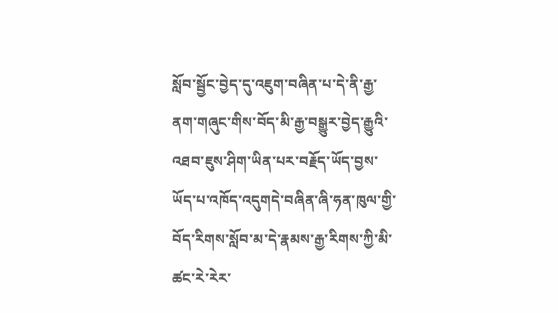སློབ་སྦྱོང་བྱེད་དུ་འཇུག་བཞིན་པ་དེ་ནི་རྒྱ་ནག་གཞུང་གིས་བོད་མི་རྒྱ་བསྒྱུར་བྱེད་རྒྱུའི་འཐབ་ཇུས་ཤིག་ཡིན་པར་བརྗོད་ཡོད་བྱས་ཡོད་པ་འཁོད་འདུགདེ་བཞིན་ཞི་ཧན་ཁུལ་གྱི་བོད་རིགས་སློབ་མ་དེ་རྣམས་རྒྱ་རིགས་ཀྱི་མི་ཚང་རེ་རེར་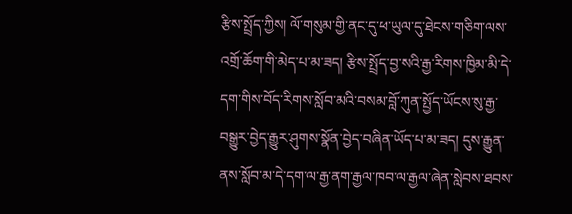རྩིས་སྤྲོད་ཀྱིས། ལོ་གསུམ་གྱི་ནང་དུ་ཕ་ཡུལ་དུ་ཐེངས་གཅིག་ལས་འགྲོ་ཆོག་གི་མེད་པ་མ་ཟད། རྩིས་སྤྲོད་བྱ་སའི་རྒྱ་རིགས་ཁྱིམ་མི་དེ་དག་གིས་བོད་རིགས་སློབ་མའི་བསམ་བློ་ཀུན་སྤྱོད་ཡོངས་སུ་རྒྱ་བསྒྱུར་བྱེད་རྒྱུར་ཤུགས་སྣོན་བྱེད་བཞིན་ཡོད་པ་མ་ཟད། དུས་རྒྱུན་ནས་སློབ་མ་དེ་དག་ལ་རྒྱ་ནག་རྒྱལ་ཁབ་ལ་རྒྱལ་ཞེན་སླེབས་ཐབས་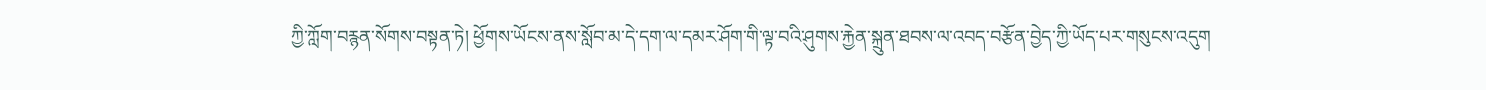ཀྱི་ཀློག་བརྙན་སོགས་བསྟན་ཏེ། ཕྱོགས་ཡོངས་ནས་སློབ་མ་དེ་དག་ལ་དམར་ཤོག་གི་ལྟ་བའི་ཤུགས་རྐྱེན་སྐྲུན་ཐབས་ལ་འབད་བརྩོན་བྱེད་ཀྱི་ཡོད་པར་གསུངས་འདུག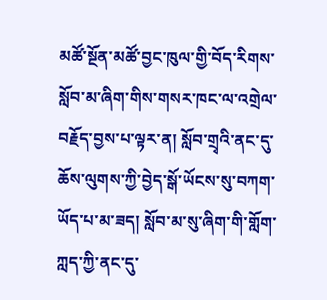མཚོ་སྔོན་མཚོ་བྱང་ཁུལ་གྱི་བོད་རིགས་སློབ་མ་ཞིག་གིས་གསར་ཁང་ལ་འགྲེལ་བརྗོད་བྱས་པ་ལྟར་ན། སློབ་གྲྭའི་ནང་དུ་ཆོས་ལུགས་ཀྱི་བྱེད་སྒོ་ཡོངས་སུ་བཀག་ཡོད་པ་མ་ཟད། སློབ་མ་སུ་ཞིག་གི་གློག་ཀླད་ཀྱི་ནང་དུ་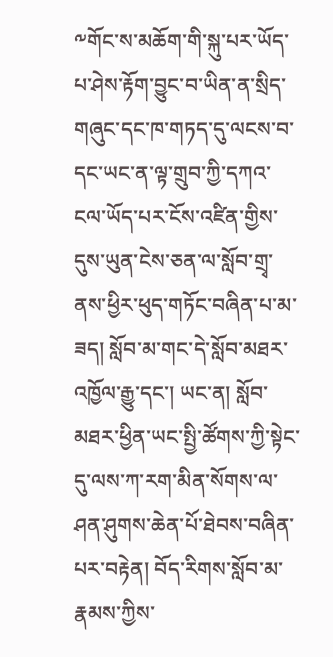༸གོང་ས་མཆོག་གི་སྐུ་པར་ཡོད་པ་ཤེས་རྟོག་བྱུང་བ་ཡིན་ན་སྲིད་གཞུང་དང་ཁ་གཏད་དུ་ལངས་བ་དང་ཡང་ན་ལྟ་གྲུབ་ཀྱི་དཀའ་ངལ་ཡོད་པར་ངོས་འཛིན་གྱིས་དུས་ཡུན་ངེས་ཅན་ལ་སློབ་གྲྭ་ནས་ཕྱིར་ཕུད་གཏོང་བཞིན་པ་མ་ཟད། སློབ་མ་གང་དེ་སློབ་མཐར་འཁྱོལ་རྒྱུ་དང་། ཡང་ན། སློབ་མཐར་ཕྱིན་ཡང་སྤྱི་ཚོགས་ཀྱི་སྟེང་དུ་ལས་ཀ་རག་མིན་སོགས་ལ་ཤན་ཤུགས་ཆེན་པོ་ཐེབས་བཞིན་པར་བརྟེན། བོད་རིགས་སློབ་མ་རྣམས་ཀྱིས་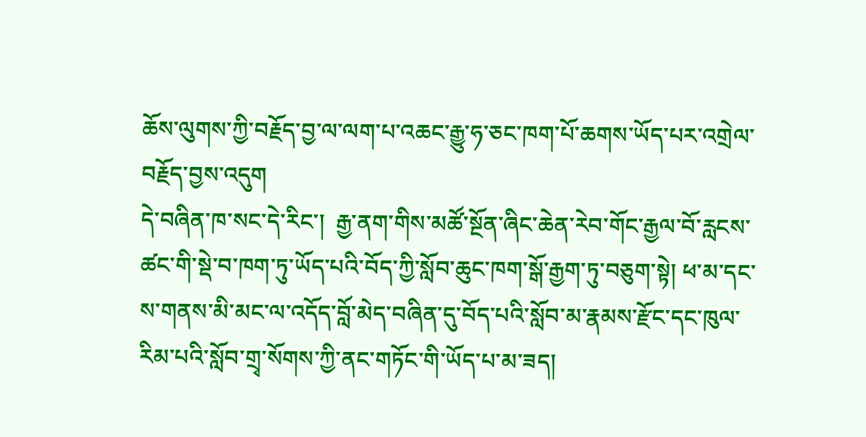ཆོས་ལུགས་ཀྱི་བརྗོད་བྱ་ལ་ལག་པ་འཆང་རྒྱུ་ཧ་ཅང་ཁག་པོ་ཆགས་ཡོད་པར་འགྲེལ་བརྗོད་བྱས་འདུག
དེ་བཞིན་ཁ་སང་དེ་རིང་།  རྒྱ་ནག་གིས་མཚོ་སྔོན་ཞིང་ཆེན་རེབ་གོང་རྒྱལ་བོ་རླངས་ཚང་གི་སྡེ་བ་ཁག་ཏུ་ཡོད་པའི་བོད་ཀྱི་སློབ་ཆུང་ཁག་སྒོ་རྒྱག་ཏུ་བཅུག་སྟེ། ཕ་མ་དང་ས་གནས་མི་མང་ལ་འདོད་བློ་མེད་བཞིན་དུ་བོད་པའི་སློབ་མ་རྣམས་རྫོང་དང་ཁུལ་རིམ་པའི་སློབ་གྲྭ་སོགས་ཀྱི་ནང་གཏོང་གི་ཡོད་པ་མ་ཟད།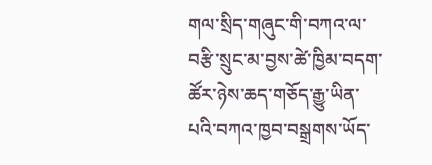གལ་སྲིད་གཞུང་གི་བཀའ་ལ་བརྩི་སྲུང་མ་བྱས་ཚེ་ཁྱིམ་བདག་ཚོར་ཉེས་ཆད་གཅོད་རྒྱུ་ཡིན་པའི་བཀའ་ཁྱབ་བསྒྲགས་ཡོད་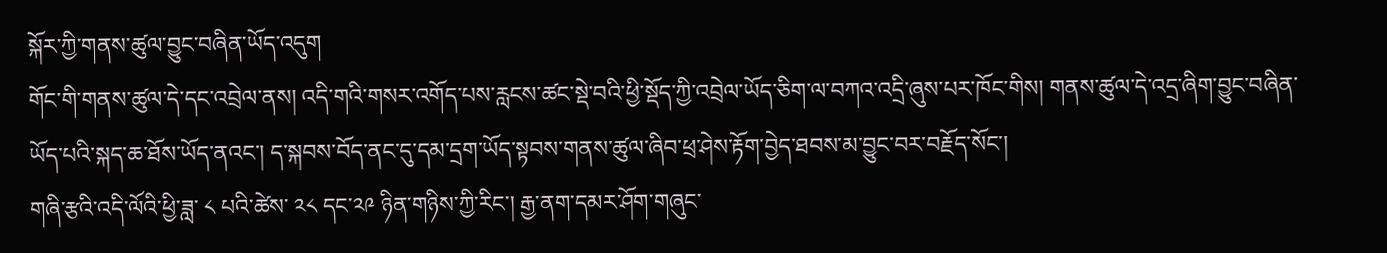སྐོར་ཀྱི་གནས་ཚུལ་བྱུང་བཞིན་ཡོད་འདུག
གོང་གི་གནས་ཚུལ་དེ་དང་འབྲེལ་ནས། འདི་གའི་གསར་འགོད་པས་རླངས་ཚང་སྡེ་བའི་ཕྱི་སྡོད་ཀྱི་འབྲེལ་ཡོད་ཅིག་ལ་བཀའ་འདྲི་ཞུས་པར་ཁོང་གིས། གནས་ཚུལ་དེ་འདྲ་ཞིག་བྱུང་བཞིན་ཡོད་པའི་སྐད་ཆ་ཐོས་ཡོད་ནའང་། ད་སྐབས་བོད་ནང་དུ་དམ་དྲག་ཡོད་སྟབས་གནས་ཚུལ་ཞིབ་ཕྲ་ཤེས་རྟོག་བྱེད་ཐབས་མ་བྱུང་བར་བརྗོད་སོང་།
གཞི་རྩའི་འདི་ལོའི་ཕྱི་ཟླ་ ༨ པའི་ཚེས་ ༢༨ དང་༢༩ ཉིན་གཉིས་ཀྱི་རིང་། རྒྱ་ནག་དམར་ཤོག་གཞུང་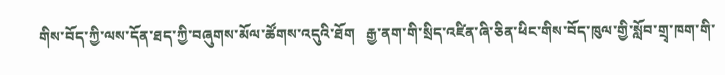གིས་བོད་ཀྱི་ལས་དོན་ཐད་ཀྱི་བཞུགས་མོལ་ཚོགས་འདུའི་ཐོག   རྒྱ་ནག་གི་སྲིད་འཛིན་ཞི་ཅིན་ཕིང་གིས་བོད་ཁུལ་གྱི་སློབ་གྲྭ་ཁག་གི་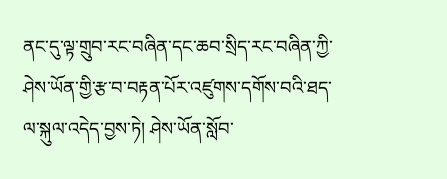ནང་དུ་ལྟ་གྲུབ་རང་བཞིན་དང་ཆབ་སྲིད་རང་བཞིན་ཀྱི་ཤེས་ཡོན་གྱི་རྩ་བ་བརྟན་པོར་འཛུགས་དགོས་བའི་ཐད་ལ་སྐུལ་འདེད་བྱས་ཏེ། ཤེས་ཡོན་སློབ་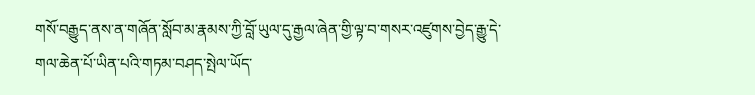གསོ་བརྒྱུད་ནས་ན་གཞོན་སློབ་མ་རྣམས་ཀྱི་བློ་ཡུལ་དུ་རྒྱལ་ཞེན་གྱི་ལྟ་བ་གསར་འཛུགས་བྱེད་རྒྱུ་དེ་གལ་ཆེན་པོ་ཡིན་པའི་གཏམ་བཤད་སྤེལ་ཡོད་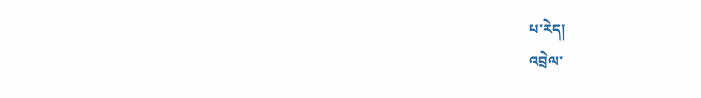པ་རེད།
འབྲེལ་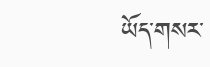ཡོད་གསར་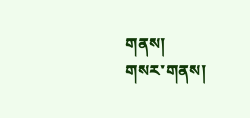གནས།
གསར་གནས།